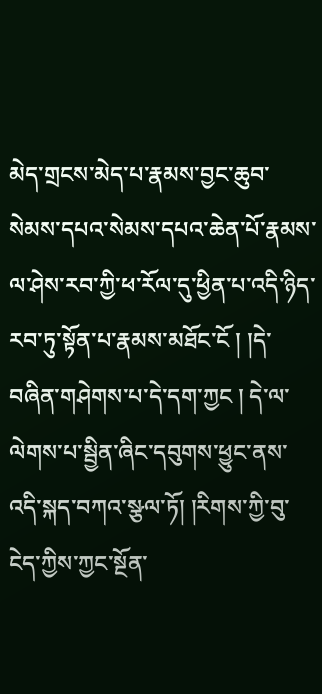མེད་གྲངས་མེད་པ་རྣམས་བྱང་ཆུབ་སེམས་དཔའ་སེམས་དཔའ་ཆེན་པོ་རྣམས་ལ་ཤེས་རབ་ཀྱི་ཕ་རོལ་དུ་ཕྱིན་པ་འདི་ཉིད་རབ་ཏུ་སྟོན་པ་རྣམས་མཐོང་ངོ ། །དེ་བཞིན་གཤེགས་པ་དེ་དག་ཀྱང ། དེ་ལ་ལེགས་པ་སྦྱིན་ཞིང་དབུགས་ཕྱུང་ནས་འདི་སྐད་བཀའ་སྩལ་ཏོ། །རིགས་ཀྱི་བུ་ངེད་ཀྱིས་ཀྱང་སྔོན་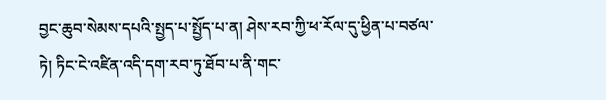བྱང་ཆུབ་སེམས་དཔའི་སྤྱད་པ་སྤྱོད་པ་ན། ཤེས་རབ་ཀྱི་ཕ་རོལ་དུ་ཕྱིན་པ་བཙལ་ཏེ། ཏིང་ངེ་འཛིན་འདི་དག་རབ་ཏུ་ཐོབ་པ་ནི་གང་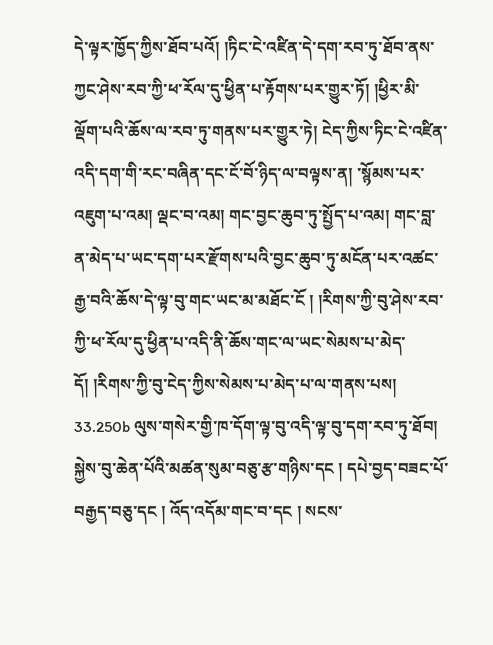དེ་ལྟར་ཁྱོད་ཀྱིས་ཐོབ་པའོ། །ཏིང་ངེ་འཛིན་དེ་དག་རབ་ཏུ་ཐོབ་ནས་ཀྱང་ཤེས་རབ་ཀྱི་ཕ་རོལ་དུ་ཕྱིན་པ་རྟོགས་པར་གྱུར་ཏོ། །ཕྱིར་མི་ལྡོག་པའི་ཆོས་ལ་རབ་ཏུ་གནས་པར་གྱུར་ཏེ། ངེད་ཀྱིས་ཏིང་ངེ་འཛིན་འདི་དག་གི་རང་བཞིན་དང་ངོ་བོ་ཉིད་ལ་བལྟས་ན། ་སྙོམས་པར་འཇུག་པ་འམ། ལྡང་བ་འམ། གང་བྱང་ཆུབ་ཏུ་སྤྱོད་པ་འམ། གང་བླ་ན་མེད་པ་ཡང་དག་པར་རྫོགས་པའི་བྱང་ཆུབ་ཏུ་མངོན་པར་འཚང་རྒྱ་བའི་ཆོས་དེ་ལྟ་བུ་གང་ཡང་མ་མཐོང་ངོ ། །རིགས་ཀྱི་བུ་ཤེས་རབ་ཀྱི་ཕ་རོལ་དུ་ཕྱིན་པ་འདི་ནི་ཆོས་གང་ལ་ཡང་སེམས་པ་མེད་དོ། །རིགས་ཀྱི་བུ་ངེད་ཀྱིས་སེམས་པ་མེད་པ་ལ་གནས་པས། 33.250b ལུས་གསེར་གྱི་ཁ་དོག་ལྟ་བུ་འདི་ལྟ་བུ་དག་རབ་ཏུ་ཐོབ། སྐྱེས་བུ་ཆེན་པོའི་མཚན་སུམ་བཅུ་རྩ་གཉིས་དང ། དཔེ་བྱད་བཟང་པོ་བརྒྱད་བཅུ་དང ། འོད་འདོམ་གང་བ་དང ། སངས་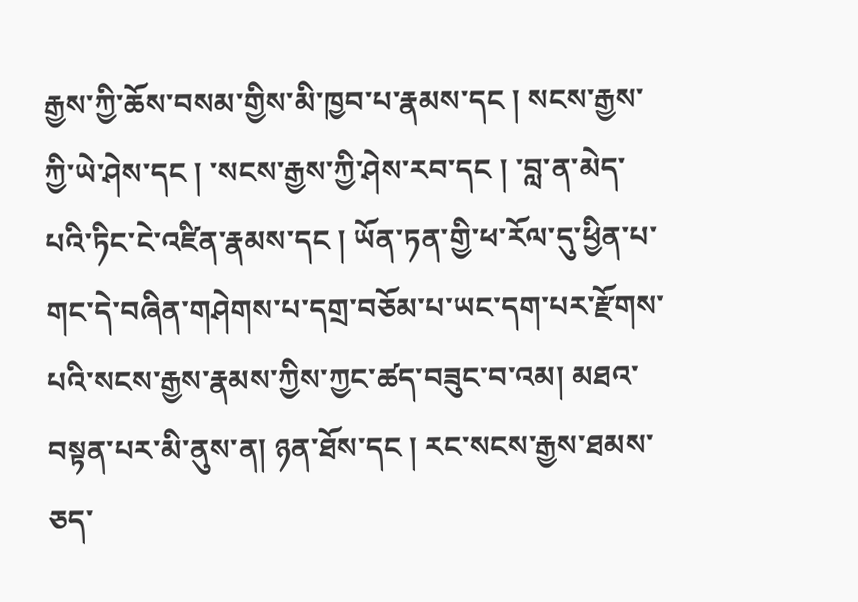རྒྱས་ཀྱི་ཆོས་བསམ་གྱིས་མི་ཁྱབ་པ་རྣམས་དང ། སངས་རྒྱས་ཀྱི་ཡེ་ཤེས་དང ། ་སངས་རྒྱས་ཀྱི་ཤེས་རབ་དང ། ་བླ་ན་མེད་པའི་ཏིང་ངེ་འཛིན་རྣམས་དང ། ཡོན་ཏན་གྱི་ཕ་རོལ་དུ་ཕྱིན་པ་གང་དེ་བཞིན་གཤེགས་པ་དགྲ་བཅོམ་པ་ཡང་དག་པར་རྫོགས་པའི་སངས་རྒྱས་རྣམས་ཀྱིས་ཀྱང་ཚད་བཟུང་བ་འམ། མཐའ་བསྟན་པར་མི་ནུས་ན། ཉན་ཐོས་དང ། རང་སངས་རྒྱས་ཐམས་ཅད་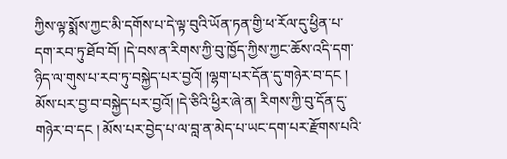ཀྱིས་ལྟ་སྨོས་ཀྱང་མི་དགོས་པ་དེ་ལྟ་བུའི་ཡོན་ཏན་གྱི་ཕ་རོལ་དུ་ཕྱིན་པ་དག་རབ་ཏུ་ཐོབ་བོ། །དེ་བས་ན་རིགས་ཀྱི་བུ་ཁྱོད་ཀྱིས་ཀྱང་ཆོས་འདི་དག་ཉིད་ལ་གུས་པ་རབ་ཏུ་བསྐྱེད་པར་བྱའོ། །ལྷག་པར་དོན་དུ་གཉེར་བ་དང ། མོས་པར་བྱ་བ་བསྐྱེད་པར་བྱའོ། །དེ་ཅིའི་ཕྱིར་ཞེ་ན། རིགས་ཀྱི་བུ་དོན་དུ་གཉེར་བ་དང ། མོས་པར་བྱེད་པ་ལ་བླ་ན་མེད་པ་ཡང་དག་པར་རྫོགས་པའི་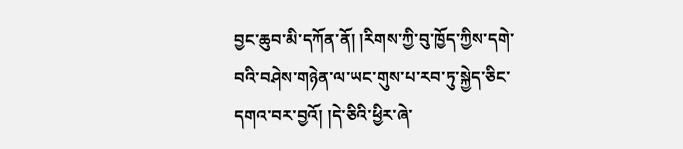བྱང་ཆུབ་མི་དཀོན་ནོ། །རིགས་ཀྱི་བུ་ཁྱོད་ཀྱིས་དགེ་བའི་བཤེས་གཉེན་ལ་ཡང་གུས་པ་རབ་ཏུ་སྐྱེད་ཅིང་དགའ་བར་བྱའོ། །དེ་ཅིའི་ཕྱིར་ཞེ་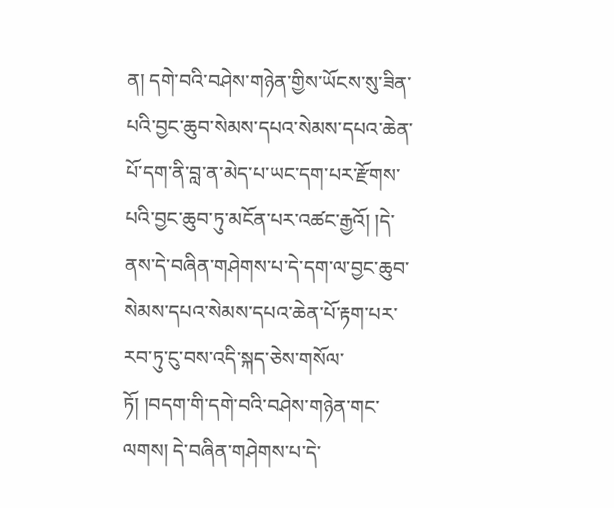ན། དགེ་བའི་བཤེས་གཉེན་གྱིས་ཡོངས་སུ་ཟིན་པའི་བྱང་ཆུབ་སེམས་དཔའ་སེམས་དཔའ་ཆེན་པོ་དག་ནི་བླ་ན་མེད་པ་ཡང་དག་པར་རྫོགས་པའི་བྱང་ཆུབ་ཏུ་མངོན་པར་འཚང་རྒྱའོ། །དེ་ནས་དེ་བཞིན་གཤེགས་པ་དེ་དག་ལ་བྱང་ཆུབ་སེམས་དཔའ་སེམས་དཔའ་ཆེན་པོ་རྟག་པར་རབ་ཏུ་ངུ་བས་འདི་སྐད་ཅེས་གསོལ་ཏོ། །བདག་གི་དགེ་བའི་བཤེས་གཉེན་གང་ལགས། དེ་བཞིན་གཤེགས་པ་དེ་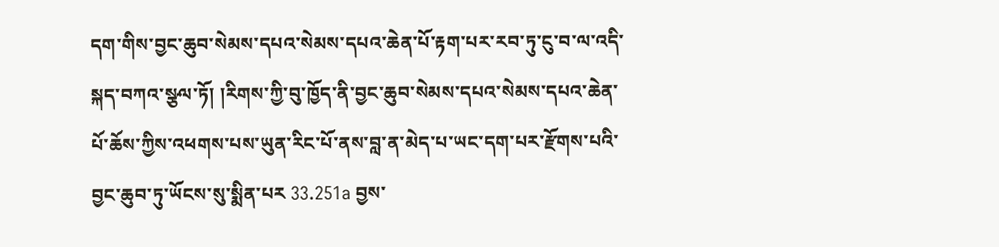དག་གིས་བྱང་ཆུབ་སེམས་དཔའ་སེམས་དཔའ་ཆེན་པོ་རྟག་པར་རབ་ཏུ་ངུ་བ་ལ་འདི་སྐད་བཀའ་སྩལ་ཏོ། །རིགས་ཀྱི་བུ་ཁྱོད་ནི་བྱང་ཆུབ་སེམས་དཔའ་སེམས་དཔའ་ཆེན་པོ་ཆོས་ཀྱིས་འཕགས་པས་ཡུན་རིང་པོ་ནས་བླ་ན་མེད་པ་ཡང་དག་པར་རྫོགས་པའི་བྱང་ཆུབ་ཏུ་ཡོངས་སུ་སྨིན་པར 33.251a བྱས་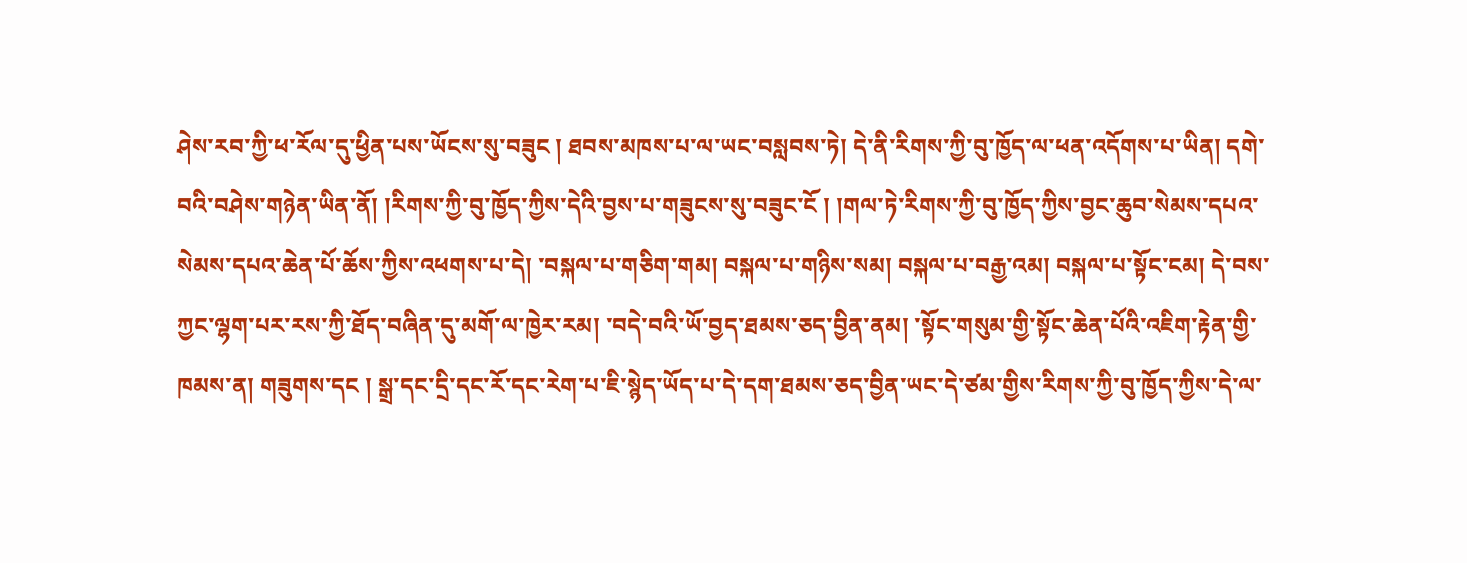ཤེས་རབ་ཀྱི་ཕ་རོལ་དུ་ཕྱིན་པས་ཡོངས་སུ་བཟུང ། ཐབས་མཁས་པ་ལ་ཡང་བསླབས་ཏེ། དེ་ནི་རིགས་ཀྱི་བུ་ཁྱོད་ལ་ཕན་འདོགས་པ་ཡིན། དགེ་བའི་བཤེས་གཉེན་ཡིན་ནོ། །རིགས་ཀྱི་བུ་ཁྱོད་ཀྱིས་དེའི་བྱས་པ་གཟུངས་སུ་བཟུང་ངོ ། །གལ་ཏེ་རིགས་ཀྱི་བུ་ཁྱོད་ཀྱིས་བྱང་ཆུབ་སེམས་དཔའ་སེམས་དཔའ་ཆེན་པོ་ཆོས་ཀྱིས་འཕགས་པ་དེ། ་བསྐལ་པ་གཅིག་གམ། བསྐལ་པ་གཉིས་སམ། བསྐལ་པ་བརྒྱ་འམ། བསྐལ་པ་སྟོང་ངམ། དེ་བས་ཀྱང་ལྷག་པར་རས་ཀྱི་ཐོད་བཞིན་དུ་མགོ་ལ་ཁྱེར་རམ། ་བདེ་བའི་ཡོ་བྱད་ཐམས་ཅད་བྱིན་ནམ། ་སྟོང་གསུམ་གྱི་སྟོང་ཆེན་པོའི་འཇིག་རྟེན་གྱི་ཁམས་ན། གཟུགས་དང ། སྒྲ་དང་དྲི་དང་རོ་དང་རེག་པ་ཇི་སྙེད་ཡོད་པ་དེ་དག་ཐམས་ཅད་བྱིན་ཡང་དེ་ཙམ་གྱིས་རིགས་ཀྱི་བུ་ཁྱོད་ཀྱིས་དེ་ལ་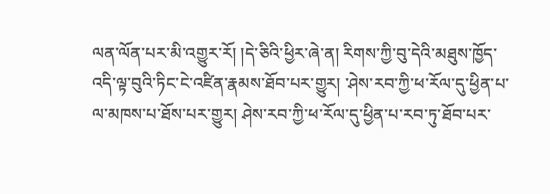ལན་ལོན་པར་མི་འགྱུར་རོ། །དེ་ཅིའི་ཕྱིར་ཞེ་ན། རིགས་ཀྱི་བུ་དེའི་མཐུས་ཁྱོད་འདི་ལྟ་བུའི་ཏིང་ངེ་འཛིན་རྣམས་ཐོབ་པར་གྱུར། ་ཤེས་རབ་ཀྱི་ཕ་རོལ་དུ་ཕྱིན་པ་ལ་མཁས་པ་ཐོས་པར་གྱུར། ཤེས་རབ་ཀྱི་ཕ་རོལ་དུ་ཕྱིན་པ་རབ་ཏུ་ཐོབ་པར་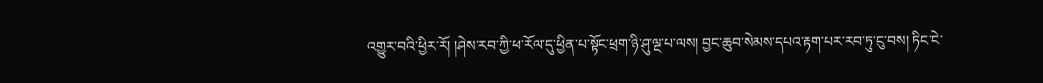འགྱུར་བའི་ཕྱིར་རོ། །ཤེས་རབ་ཀྱི་ཕ་རོལ་དུ་ཕྱིན་པ་སྟོང་ཕྲག་ཉི་ཤུ་ལྔ་པ་ལས། བྱང་ཆུབ་སེམས་དཔའ་རྟག་པར་རབ་ཏུ་ངུ་བས། ཏིང་ངེ་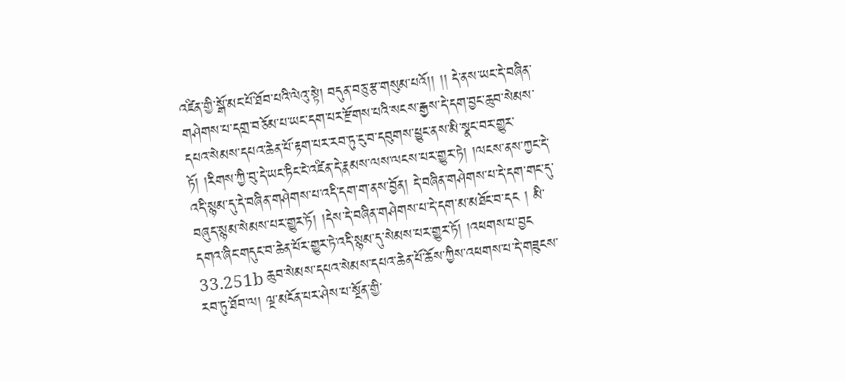འཛིན་གྱི་སྒོ་མང་པོ་ཐོབ་པའི་ལེའུ་སྟེ། བདུན་བཅུ་རྩ་གསུམ་པའོ།། །། དེ་ནས་ཡང་དེ་བཞིན་གཤེགས་པ་དགྲ་བཅོམ་པ་ཡང་དག་པར་རྫོགས་པའི་སངས་རྒྱས་དེ་དག་བྱང་ཆུབ་སེམས་དཔའ་སེམས་དཔའ་ཆེན་པོ་རྟག་པར་རབ་ཏུ་ངུ་བ་དབུགས་ཕྱུང་ནས་མི་སྣང་བར་གྱུར་ཏོ། །རིགས་ཀྱི་བུ་དེ་ཡང་ཏིང་ངེ་འཛིན་དེ་རྣམས་ལས་ལངས་པར་གྱུར་ཏེ། །ལངས་ནས་ཀྱང་དེ་འདི་སྙམ་དུ་དེ་བཞིན་གཤེགས་པ་འདི་དག་ག་ནས་བྱོན། དེ་བཞིན་གཤེགས་པ་དེ་དག་གང་དུ་བཞུད་སྙམ་སེམས་པར་གྱུར་ཏོ། །དེས་དེ་བཞིན་གཤེགས་པ་དེ་དག་མ་མཐོང་བ་དང ། མི་དགའ་ཞིང་གདུང་བ་ཆེན་པོར་གྱུར་ཏེ་འདི་སྙམ་དུ་སེམས་པར་གྱུར་ཏོ། །འཕགས་པ་བྱང 33.251b ཆུབ་སེམས་དཔའ་སེམས་དཔའ་ཆེན་པོ་ཆོས་ཀྱིས་འཕགས་པ་དེ་གཟུངས་རབ་ཏུ་ཐོབ་ལ། ལྔ་མངོན་པར་ཤེས་པ་སྔོན་གྱི་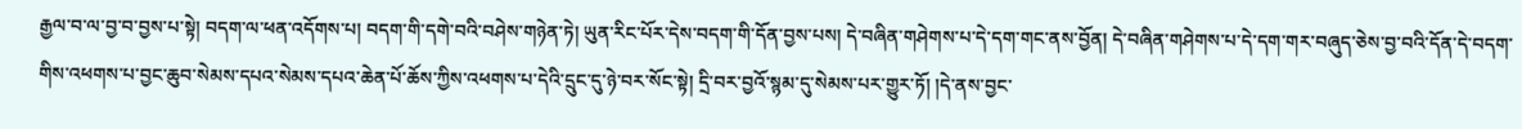རྒྱལ་བ་ལ་བྱ་བ་བྱས་པ་སྟེ། བདག་ལ་ཕན་འདོགས་པ། བདག་གི་དགེ་བའི་བཤེས་གཉེན་ཏེ། ཡུན་རིང་པོར་དེས་བདག་གི་དོན་བྱས་པས། དེ་བཞིན་གཤེགས་པ་དེ་དག་གང་ནས་བྱོན། དེ་བཞིན་གཤེགས་པ་དེ་དག་གར་བཞུད་ཅེས་བྱ་བའི་དོན་དེ་བདག་གིས་འཕགས་པ་བྱང་ཆུབ་སེམས་དཔའ་སེམས་དཔའ་ཆེན་པོ་ཆོས་ཀྱིས་འཕགས་པ་དེའི་དྲུང་དུ་ཉེ་བར་སོང་སྟེ། དྲི་བར་བྱའོ་སྙམ་དུ་སེམས་པར་གྱུར་ཏོ། །དེ་ནས་བྱང་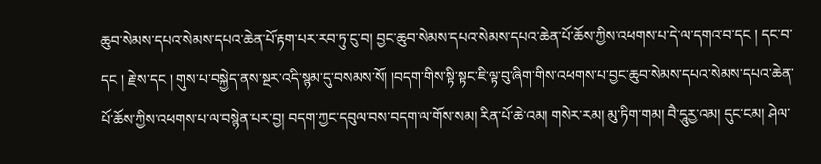ཆུབ་སེམས་དཔའ་སེམས་དཔའ་ཆེན་པོ་རྟག་པར་རབ་ཏུ་ངུ་བ། བྱང་ཆུབ་སེམས་དཔའ་སེམས་དཔའ་ཆེན་པོ་ཆོས་ཀྱིས་འཕགས་པ་དེ་ལ་དགའ་བ་དང ། དང་བ་དང ། རྗེ་ས་དང ། གུས་པ་བསྐྱེད་ནས་སྔར་འདི་སྙམ་དུ་བསམས་སོ། །བདག་གིས་སྟི་སྟང་ཇི་ལྟ་བུ་ཞིག་གིས་འཕགས་པ་བྱང་ཆུབ་སེམས་དཔའ་སེམས་དཔའ་ཆེན་པོ་ཆོས་ཀྱིས་འཕགས་པ་ལ་བསྙེན་པར་བྱ། བདག་ཀྱང་དབུལ་བས་བདག་ལ་གོས་སམ། རིན་པོ་ཆེ་འམ། གསེར་རམ། མུ་ཏིག་གམ། བཻ་དཱུརྱ་འམ། དུང་ངམ། ཤེལ་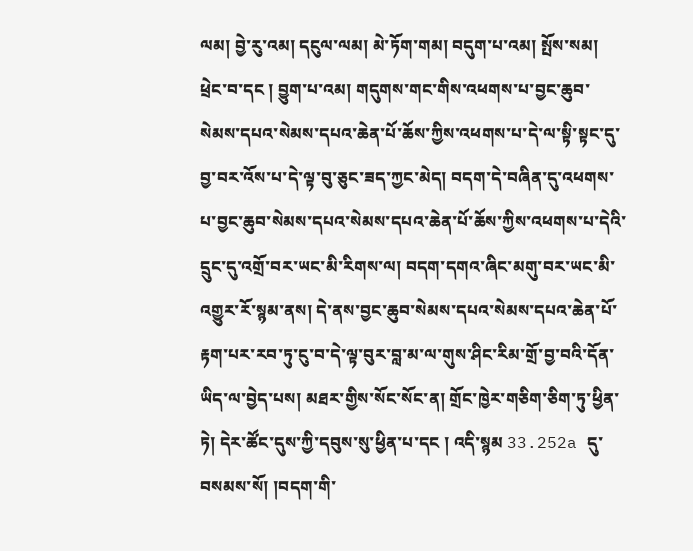ལམ། བྱེ་རུ་འམ། དངུལ་ལམ། མེ་ཏོག་གམ། བདུག་པ་འམ། སྤོས་སམ། ཕྲེང་བ་དང ། བྱུག་པ་འམ། གདུགས་གང་གིས་འཕགས་པ་བྱང་ཆུབ་སེམས་དཔའ་སེམས་དཔའ་ཆེན་པོ་ཆོས་ཀྱིས་འཕགས་པ་དེ་ལ་སྟི་སྟང་དུ་བྱ་བར་འོས་པ་དེ་ལྟ་བུ་ཅུང་ཟད་ཀྱང་མེད། བདག་དེ་བཞིན་དུ་འཕགས་པ་བྱང་ཆུབ་སེམས་དཔའ་སེམས་དཔའ་ཆེན་པོ་ཆོས་ཀྱིས་འཕགས་པ་དེའི་དྲུང་དུ་འགྲོ་བར་ཡང་མི་རིགས་ལ། བདག་དགའ་ཞིང་མགུ་བར་ཡང་མི་འགྱུར་རོ་སྙམ་ནས། དེ་ནས་བྱང་ཆུབ་སེམས་དཔའ་སེམས་དཔའ་ཆེན་པོ་རྟག་པར་རབ་ཏུ་ངུ་བ་དེ་ལྟ་བུར་བླ་མ་ལ་གུས་ཤིང་རིམ་གྲོ་བྱ་བའི་དོན་ཡིད་ལ་བྱེད་པས། མཐར་གྱིས་སོང་སོང་ན། གྲོང་ཁྱེར་གཅིག་ཅིག་ཏུ་ཕྱིན་ཏེ། དེར་ཚོང་དུས་ཀྱི་དབུས་སུ་ཕྱིན་པ་དང ། འདི་སྙམ 33.252a དུ་བསམས་སོ། །བདག་གི་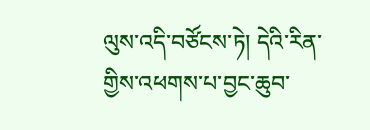ལུས་འདི་བཙོངས་ཏེ། དེའི་རིན་གྱིས་འཕགས་པ་བྱང་ཆུབ་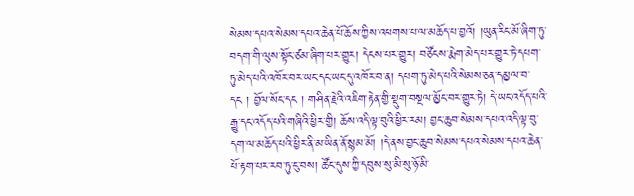སེམས་དཔའ་སེམས་དཔའ་ཆེན་པོ་ཆོས་ཀྱིས་འཕགས་པ་ལ་མཆོད་པ་བྱའོ། །ཡུན་རིང་མོ་ཞིག་ཏུ་བདག་གི་ལུས་སྟོང་ཙམ་ཞིག་པར་གྱུར། དེངས་པར་གྱུར། བཙོངས་རྨེག་མེད་པར་གྱུར་ཏེ་དཔག་ཏུ་མེད་པའི་འཁོར་བར་ཡང་དང་ཡང་དུ་འཁོར་བ་ན། དཔག་ཏུ་མེད་པའི་སེམས་ཅན་དམྱལ་བ་དང ། བྱོལ་སོང་དང ། གཤིན་རྗེའི་འཇིག་རྟེན་གྱི་སྡུག་བསྔལ་མྱོང་བར་གྱུར་ཏེ། དེ་ཡང་འདོད་པའི་རྒྱུ་དང་འདོད་པའི་གཞིའི་ཕྱིར་གྱི། ཆོས་འདི་ལྟ་བུའི་ཕྱིར་རམ། བྱང་ཆུབ་སེམས་དཔའ་འདི་ལྟ་བུ་དག་ལ་མཆོད་པའི་ཕྱིར་ནི་མ་ཡིན་ནོ་སྙམ་མོ། །དེ་ནས་བྱང་ཆུབ་སེམས་དཔའ་སེམས་དཔའ་ཆེན་པོ་རྟག་པར་རབ་ཏུ་ངུ་བས། ཚོང་དུས་ཀྱི་དབུས་སུ་མི་སུ་ཉོ་མི་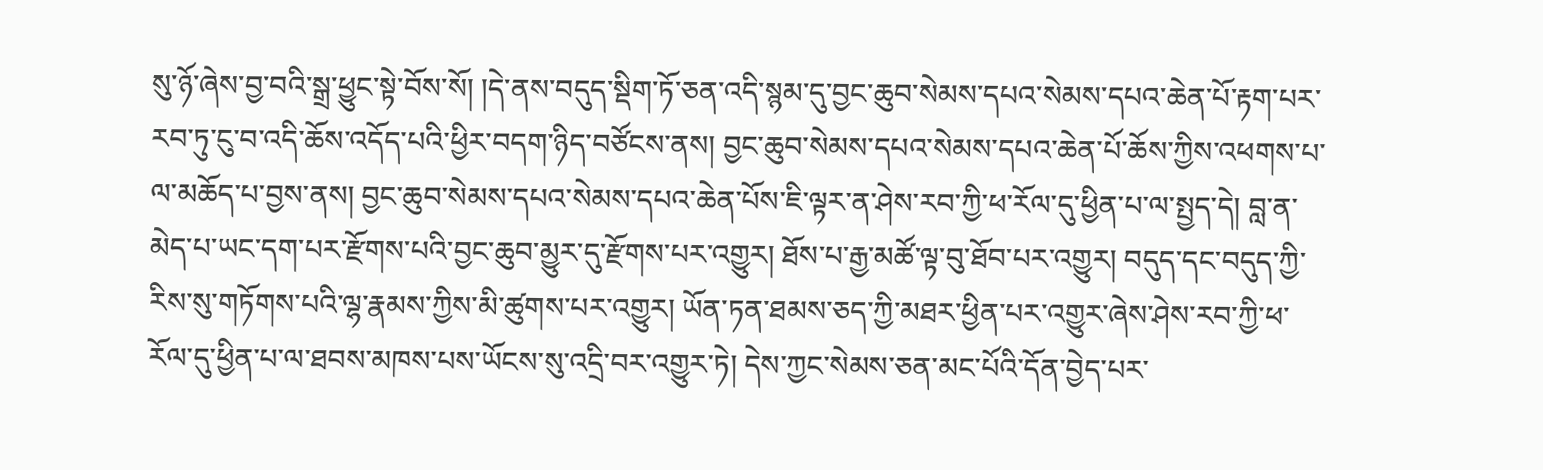སུ་ཉོ་ཞེས་བྱ་བའི་སྒྲ་ཕྱུང་སྟེ་བོས་སོ། །དེ་ནས་བདུད་སྡིག་ཏོ་ཅན་འདི་སྙམ་དུ་བྱང་ཆུབ་སེམས་དཔའ་སེམས་དཔའ་ཆེན་པོ་རྟག་པར་རབ་ཏུ་ངུ་བ་འདི་ཆོས་འདོད་པའི་ཕྱིར་བདག་ཉིད་བཙོངས་ནས། བྱང་ཆུབ་སེམས་དཔའ་སེམས་དཔའ་ཆེན་པོ་ཆོས་ཀྱིས་འཕགས་པ་ལ་མཆོད་པ་བྱས་ནས། བྱང་ཆུབ་སེམས་དཔའ་སེམས་དཔའ་ཆེན་པོས་ཇི་ལྟར་ན་ཤེས་རབ་ཀྱི་ཕ་རོལ་དུ་ཕྱིན་པ་ལ་སྤྱད་དེ། བླ་ན་མེད་པ་ཡང་དག་པར་རྫོགས་པའི་བྱང་ཆུབ་མྱུར་དུ་རྫོགས་པར་འགྱུར། ཐོས་པ་རྒྱ་མཚོ་ལྟ་བུ་ཐོབ་པར་འགྱུར། བདུད་དང་བདུད་ཀྱི་རིས་སུ་གཏོགས་པའི་ལྷ་རྣམས་ཀྱིས་མི་ཚུགས་པར་འགྱུར། ཡོན་ཏན་ཐམས་ཅད་ཀྱི་མཐར་ཕྱིན་པར་འགྱུར་ཞེས་ཤེས་རབ་ཀྱི་ཕ་རོལ་དུ་ཕྱིན་པ་ལ་ཐབས་མཁས་པས་ཡོངས་སུ་འདྲི་བར་འགྱུར་ཏེ། དེས་ཀྱང་སེམས་ཅན་མང་པོའི་དོན་བྱེད་པར་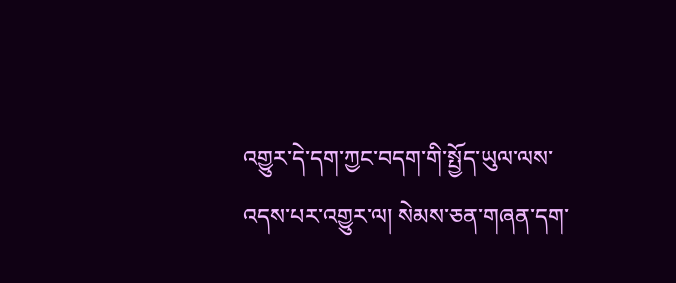འགྱུར་དེ་དག་ཀྱང་བདག་གི་སྤྱོད་ཡུལ་ལས་འདས་པར་འགྱུར་ལ། སེམས་ཅན་གཞན་དག་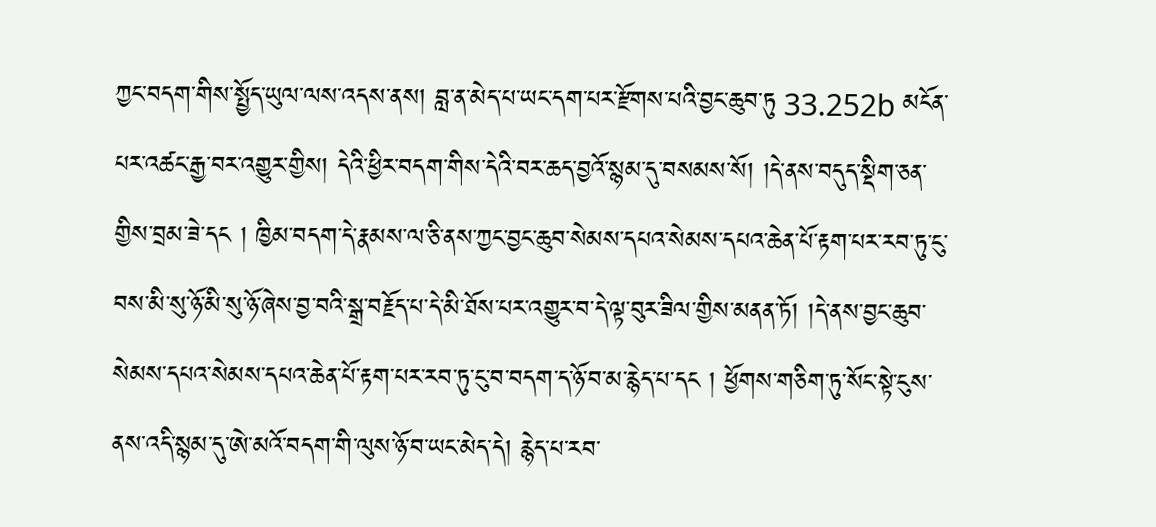ཀྱང་བདག་གིས་སྤྱོད་ཡུལ་ལས་འདས་ནས། བླ་ན་མེད་པ་ཡང་དག་པར་རྫོགས་པའི་བྱང་ཆུབ་ཏུ 33.252b མངོན་པར་འཚང་རྒྱ་བར་འགྱུར་གྱིས། དེའི་ཕྱིར་བདག་གིས་དེའི་བར་ཆད་བྱའོ་སྙམ་དུ་བསམས་སོ། །དེ་ནས་བདུད་སྡིག་ཅན་གྱིས་བྲམ་ཟེ་དང ། ཁྱིམ་བདག་དེ་རྣམས་ལ་ཅི་ནས་ཀྱང་བྱང་ཆུབ་སེམས་དཔའ་སེམས་དཔའ་ཆེན་པོ་རྟག་པར་རབ་ཏུ་ངུ་བས་མི་སུ་ཉོ་མི་སུ་ཉོ་ཞེས་བྱ་བའི་སྒྲ་བརྗོད་པ་དེ་མི་ཐོས་པར་འགྱུར་བ་དེ་ལྟ་བུར་ཟིལ་གྱིས་མནན་ཏོ། །དེ་ནས་བྱང་ཆུབ་སེམས་དཔའ་སེམས་དཔའ་ཆེན་པོ་རྟག་པར་རབ་ཏུ་ངུ་བ་བདག་ད་ཉོ་བ་མ་རྙེད་པ་དང ། ཕྱོགས་གཅིག་ཏུ་སོང་སྟེ་ངུས་ནས་འདི་སྙམ་དུ་ཨེ་མའོ་བདག་གི་ལུས་ཉོ་བ་ཡང་མེད་དེ། རྙེད་པ་རབ་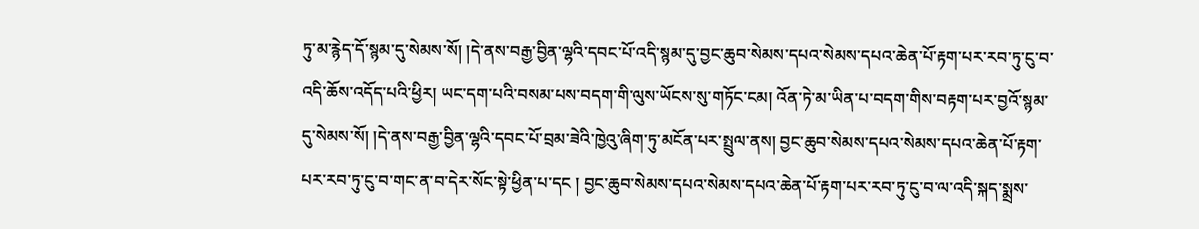ཏུ་མ་རྙེད་དོ་སྙམ་དུ་སེམས་སོ། །དེ་ནས་བརྒྱ་བྱིན་ལྷའི་དབང་པོ་འདི་སྙམ་དུ་བྱང་ཆུབ་སེམས་དཔའ་སེམས་དཔའ་ཆེན་པོ་རྟག་པར་རབ་ཏུ་ངུ་བ་འདི་ཆོས་འདོད་པའི་ཕྱིར། ཡང་དག་པའི་བསམ་པས་བདག་གི་ལུས་ཡོངས་སུ་གཏོང་ངམ། འོན་ཏེ་མ་ཡིན་པ་བདག་གིས་བརྟག་པར་བྱའོ་སྙམ་དུ་སེམས་སོ། །དེ་ནས་བརྒྱ་བྱིན་ལྷའི་དབང་པོ་བྲམ་ཟེའི་ཁྱེའུ་ཞིག་ཏུ་མངོན་པར་སྤྲུལ་ནས། བྱང་ཆུབ་སེམས་དཔའ་སེམས་དཔའ་ཆེན་པོ་རྟག་པར་རབ་ཏུ་ངུ་བ་གང་ན་བ་དེར་སོང་སྟེ་ཕྱིན་པ་དང ། བྱང་ཆུབ་སེམས་དཔའ་སེམས་དཔའ་ཆེན་པོ་རྟག་པར་རབ་ཏུ་ངུ་བ་ལ་འདི་སྐད་སྨྲས་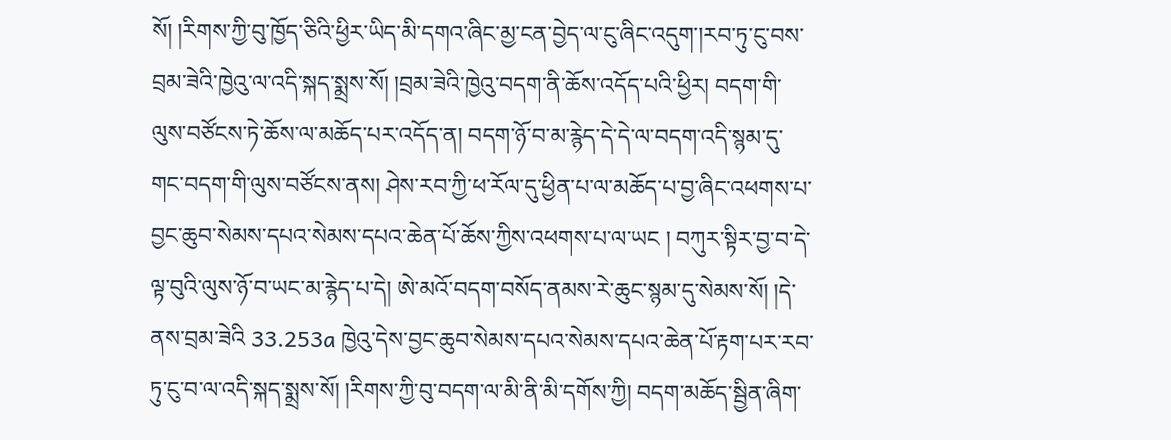སོ། །རིགས་ཀྱི་བུ་ཁྱོད་ཅིའི་ཕྱིར་ཡིད་མི་དགའ་ཞིང་མྱ་ངན་བྱེད་ལ་ངུ་ཞིང་འདུག་།རབ་ཏུ་ངུ་བས་བྲམ་ཟེའི་ཁྱེའུ་ལ་འདི་སྐད་སྨྲས་སོ། །བྲམ་ཟེའི་ཁྱེའུ་བདག་ནི་ཆོས་འདོད་པའི་ཕྱིར། བདག་གི་ལུས་བཙོངས་ཏེ་ཆོས་ལ་མཆོད་པར་འདོད་ན། བདག་ཉོ་བ་མ་རྙེད་དེ་དེ་ལ་བདག་འདི་སྙམ་དུ་གང་བདག་གི་ལུས་བཙོངས་ནས། ཤེས་རབ་ཀྱི་ཕ་རོལ་དུ་ཕྱིན་པ་ལ་མཆོད་པ་བྱ་ཞིང་འཕགས་པ་བྱང་ཆུབ་སེམས་དཔའ་སེམས་དཔའ་ཆེན་པོ་ཆོས་ཀྱིས་འཕགས་པ་ལ་ཡང ། བཀུར་སྟིར་བྱ་བ་དེ་ལྟ་བུའི་ལུས་ཉོ་བ་ཡང་མ་རྙེད་པ་དེ། ཨེ་མའོ་བདག་བསོད་ནམས་རེ་ཆུང་སྙམ་དུ་སེམས་སོ། །དེ་ནས་བྲམ་ཟེའི 33.253a ཁྱེའུ་དེས་བྱང་ཆུབ་སེམས་དཔའ་སེམས་དཔའ་ཆེན་པོ་རྟག་པར་རབ་ཏུ་ངུ་བ་ལ་འདི་སྐད་སྨྲས་སོ། །རིགས་ཀྱི་བུ་བདག་ལ་མི་ནི་མི་དགོས་ཀྱི། བདག་མཆོད་སྦྱིན་ཞིག་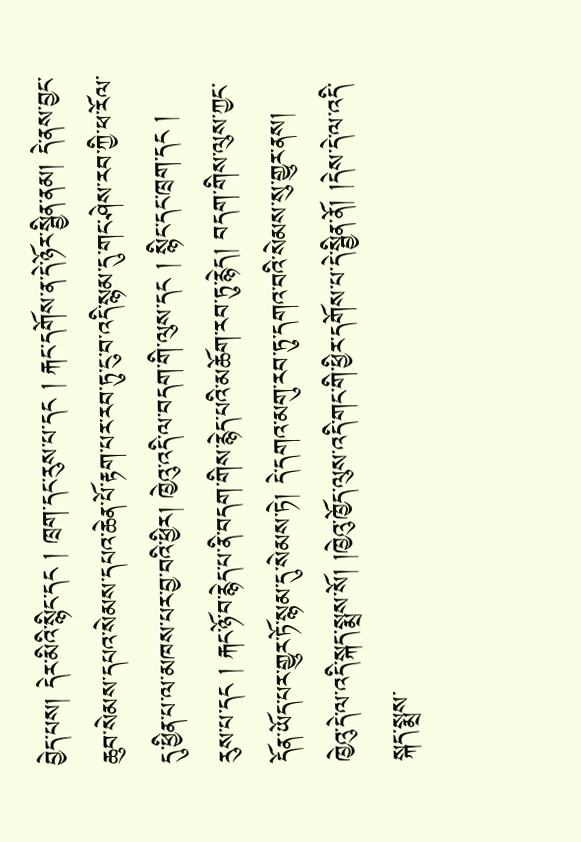བྱེད་པས། དེར་མིའི་སྙིང་དང ། ཁྲག་དང་རུས་པ་དང ། རྐང་དགོས་ན་དེ་ཉོར་སྦྱིན་ནམ། དེ་ནས་བྱང་ཆུབ་སེམས་དཔའ་སེམས་དཔའ་ཆེན་པོ་རྟག་པར་རབ་ཏུ་ངུ་བ་འདི་སྙམ་དུ་གང་ཤེས་རབ་ཀྱི་ཕ་རོལ་དུ་ཕྱིན་པ་ལ་མཁས་པར་བྱ་བའི་ཕྱིར། ཁྱེའུ་འདི་ལ་བདག་གི་ལུས་དང ། སྙིང་དང་ཁྲག་དང ། རུས་པ་དང ། རྐང་ཉོ་བ་རྙེད་པ་ནི་བདག་གིས་རྙེད་པའི་མཆོག་རབ་ཏུ་རྙེད། བདག་གིས་ལུས་ཀྱང་དོན་ཡོད་པར་གྱུར་ཏོ་སྙམ་དུ་སེམས་ཏེ། དེ་དགའ་མགུ་རབ་ཏུ་དགའ་བའི་སེམས་སུ་གྱུར་ནས། ཁྱེའུ་དེ་ལ་འདི་སྐད་སྨྲས་སོ། །ཁྱེའུ་ཁྱོད་ལུས་འདི་གང་གི་ཕྱིར་དགོས་པ་དེ་སྦྱིན་ནོ། །དེས་དེ་ལ་འདི་སྐད་སྨྲས་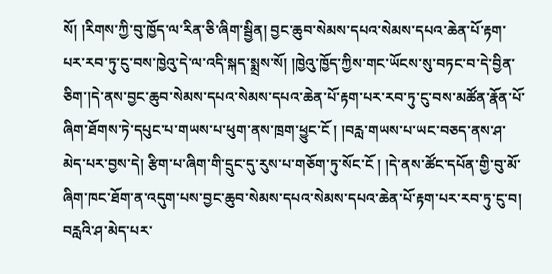སོ། །རིགས་ཀྱི་བུ་ཁྱོད་ལ་རིན་ཅི་ཞིག་སྦྱིན། བྱང་ཆུབ་སེམས་དཔའ་སེམས་དཔའ་ཆེན་པོ་རྟག་པར་རབ་ཏུ་ངུ་བས་ཁྱེའུ་དེ་ལ་འདི་སྐད་སྨྲས་སོ། །ཁྱེའུ་ཁྱོད་ཀྱིས་གང་ཡོངས་སུ་བཏང་བ་དེ་བྱིན་ཅིག་།དེ་ནས་བྱང་ཆུབ་སེམས་དཔའ་སེམས་དཔའ་ཆེན་པོ་རྟག་པར་རབ་ཏུ་ངུ་བས་མཚོན་རྣོན་པོ་ཞིག་ཐོགས་ཏེ་དཔུང་པ་གཡས་པ་ཕུག་ནས་ཁྲག་ཕྱུང་ངོ ། །བརླ་གཡས་པ་ཡང་བཅད་ནས་ཤ་མེད་པར་བྱས་དེ། རྩིག་པ་ཞིག་གི་དྲུང་དུ་རུས་པ་གཅོག་ཏུ་སོང་ངོ ། །དེ་ནས་ཚོང་དཔོན་གྱི་བུ་མོ་ཞིག་ཁང་ཐོག་ན་འདུག་པས་བྱང་ཆུབ་སེམས་དཔའ་སེམས་དཔའ་ཆེན་པོ་རྟག་པར་རབ་ཏུ་ངུ་བ། བརླའི་ཤ་མེད་པར་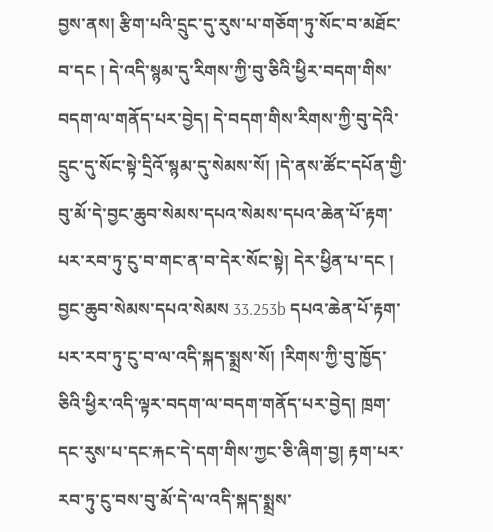བྱས་ནས། རྩིག་པའི་དྲུང་དུ་རུས་པ་གཅོག་ཏུ་སོང་བ་མཐོང་བ་དང ། དེ་འདི་སྙམ་དུ་རིགས་ཀྱི་བུ་ཅིའི་ཕྱིར་བདག་གིས་བདག་ལ་གནོད་པར་བྱེད། དེ་བདག་གིས་རིགས་ཀྱི་བུ་དེའི་དྲུང་དུ་སོང་སྟེ་དྲིའོ་སྙམ་དུ་སེམས་སོ། །དེ་ནས་ཚོང་དཔོན་གྱི་བུ་མོ་དེ་བྱང་ཆུབ་སེམས་དཔའ་སེམས་དཔའ་ཆེན་པོ་རྟག་པར་རབ་ཏུ་ངུ་བ་གང་ན་བ་དེར་སོང་སྟེ། དེར་ཕྱིན་པ་དང ། བྱང་ཆུབ་སེམས་དཔའ་སེམས 33.253b དཔའ་ཆེན་པོ་རྟག་པར་རབ་ཏུ་ངུ་བ་ལ་འདི་སྐད་སྨྲས་སོ། །རིགས་ཀྱི་བུ་ཁྱོད་ཅིའི་ཕྱིར་འདི་ལྟར་བདག་ལ་བདག་གནོད་པར་བྱེད། ཁྲག་དང་རུས་པ་དང་རྐང་དེ་དག་གིས་ཀྱང་ཅི་ཞིག་བྱ། རྟག་པར་རབ་ཏུ་ངུ་བས་བུ་མོ་དེ་ལ་འདི་སྐད་སྨྲས་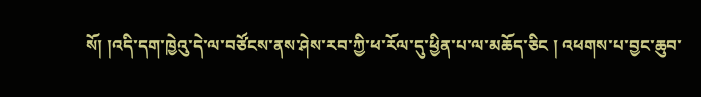སོ། །འདི་དག་ཁྱེའུ་དེ་ལ་བཙོངས་ནས་ཤེས་རབ་ཀྱི་ཕ་རོལ་དུ་ཕྱིན་པ་ལ་མཆོད་ཅིང ། འཕགས་པ་བྱང་ཆུབ་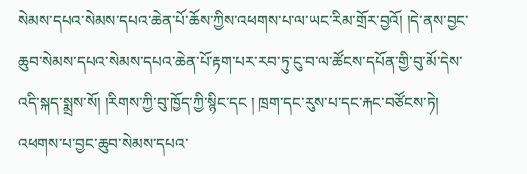སེམས་དཔའ་སེམས་དཔའ་ཆེན་པོ་ཆོས་ཀྱིས་འཕགས་པ་ལ་ཡང་རིམ་གྲོར་བྱའོ། །དེ་ནས་བྱང་ཆུབ་སེམས་དཔའ་སེམས་དཔའ་ཆེན་པོ་རྟག་པར་རབ་ཏུ་ངུ་བ་ལ་ཚོངས་དཔོན་གྱི་བུ་མོ་དེས་འདི་སྐད་སྨྲས་སོ། །རིགས་ཀྱི་བུ་ཁྱོད་ཀྱི་སྙིང་དང ། ཁྲག་དང་རུས་པ་དང་རྐང་བཙོངས་ཏེ། འཕགས་པ་བྱང་ཆུབ་སེམས་དཔའ་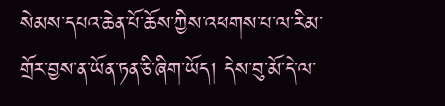སེམས་དཔའ་ཆེན་པོ་ཆོས་ཀྱིས་འཕགས་པ་ལ་རིམ་གྲོར་བྱས་ན་ཡོན་ཏན་ཅི་ཞིག་ཡོད། དེས་བུ་མོ་དེ་ལ་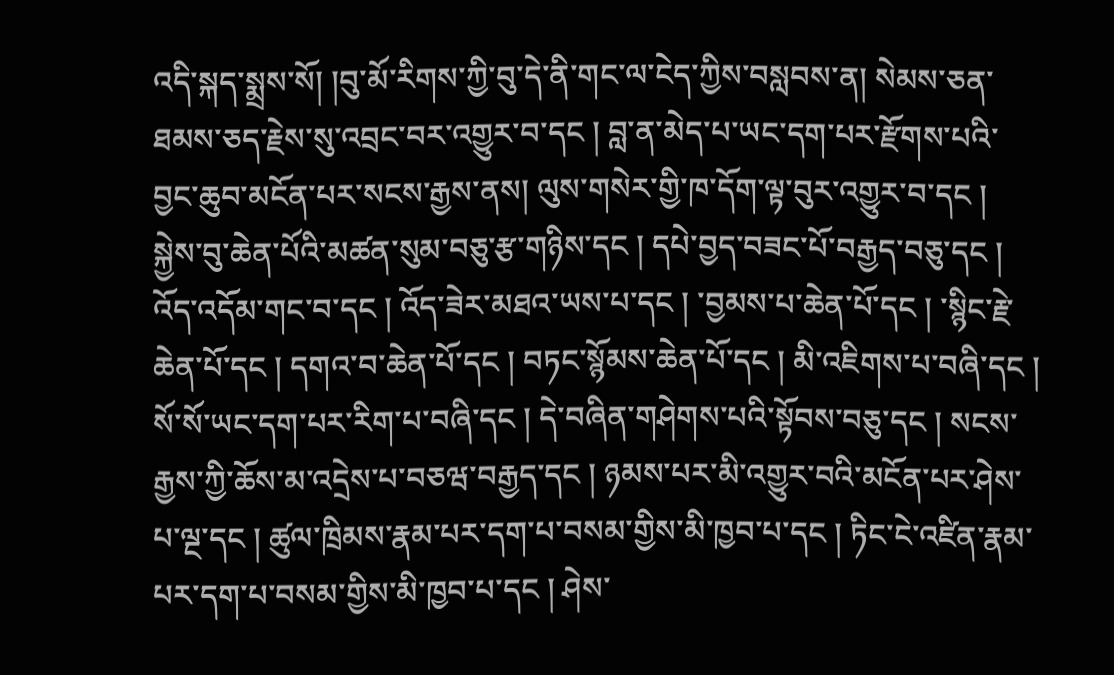འདི་སྐད་སྨྲས་སོ། །བུ་མོ་རིགས་ཀྱི་བུ་དེ་ནི་གང་ལ་ངེད་ཀྱིས་བསླབས་ན། སེམས་ཅན་ཐམས་ཅད་རྗེས་སུ་འབྲང་བར་འགྱུར་བ་དང ། བླ་ན་མེད་པ་ཡང་དག་པར་རྫོགས་པའི་བྱང་ཆུབ་མངོན་པར་སངས་རྒྱས་ནས། ལུས་གསེར་གྱི་ཁ་དོག་ལྟ་བུར་འགྱུར་བ་དང ། སྐྱེས་བུ་ཆེན་པོའི་མཚན་སུམ་བཅུ་རྩ་གཉིས་དང ། དཔེ་བྱད་བཟང་པོ་བརྒྱད་བཅུ་དང ། འོད་འདོམ་གང་བ་དང ། འོད་ཟེར་མཐའ་ཡས་པ་དང ། ་བྱམས་པ་ཆེན་པོ་དང ། ་སྙིང་རྗེ་ཆེན་པོ་དང ། དགའ་བ་ཆེན་པོ་དང ། བཏང་སྙོམས་ཆེན་པོ་དང ། མི་འཇིགས་པ་བཞི་དང ། སོ་སོ་ཡང་དག་པར་རིག་པ་བཞི་དང ། དེ་བཞིན་གཤེགས་པའི་སྟོབས་བཅུ་དང ། སངས་རྒྱས་ཀྱི་ཆོས་མ་འདྲེས་པ་བཅཝ་བརྒྱད་དང ། ཉམས་པར་མི་འགྱུར་བའི་མངོན་པར་ཤེས་པ་ལྔ་དང ། ཚུལ་ཁྲིམས་རྣམ་པར་དག་པ་བསམ་གྱིས་མི་ཁྱབ་པ་དང ། ཏིང་ངེ་འཛིན་རྣམ་པར་དག་པ་བསམ་གྱིས་མི་ཁྱབ་པ་དང ། ཤེས་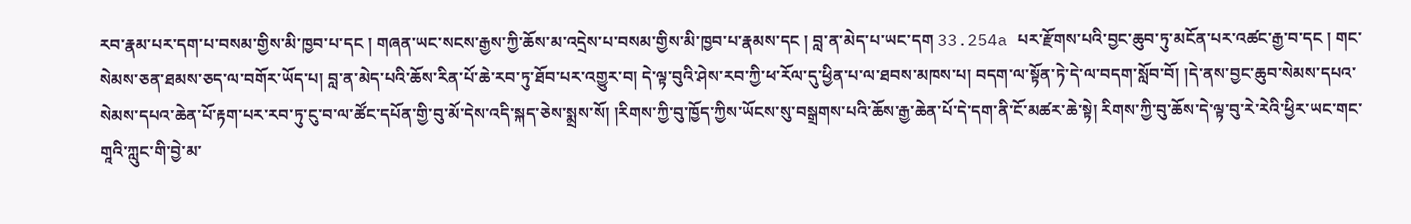རབ་རྣམ་པར་དག་པ་བསམ་གྱིས་མི་ཁྱབ་པ་དང ། གཞན་ཡང་སངས་རྒྱས་ཀྱི་ཆོས་མ་འདྲེས་པ་བསམ་གྱིས་མི་ཁྱབ་པ་རྣམས་དང ། བླ་ན་མེད་པ་ཡང་དག 33.254a པར་རྫོགས་པའི་བྱང་ཆུབ་ཏུ་མངོན་པར་འཚང་རྒྱ་བ་དང ། གང་སེམས་ཅན་ཐམས་ཅད་ལ་བགོར་ཡོད་པ། བླ་ན་མེད་པའི་ཆོས་རིན་པོ་ཆེ་རབ་ཏུ་ཐོབ་པར་འགྱུར་བ། དེ་ལྟ་བུའི་ཤེས་རབ་ཀྱི་ཕ་རོལ་དུ་ཕྱིན་པ་ལ་ཐབས་མཁས་པ། བདག་ལ་སྟོན་ཏེ་དེ་ལ་བདག་སློབ་བོ། །དེ་ནས་བྱང་ཆུབ་སེམས་དཔའ་སེམས་དཔའ་ཆེན་པོ་རྟག་པར་རབ་ཏུ་ངུ་བ་ལ་ཚོང་དཔོན་གྱི་བུ་མོ་དེས་འདི་སྐད་ཅེས་སྨྲས་སོ། །རིགས་ཀྱི་བུ་ཁྱོད་ཀྱིས་ཡོངས་སུ་བསྒྲགས་པའི་ཆོས་རྒྱ་ཆེན་པོ་དེ་དག་ནི་ངོ་མཚར་ཆེ་སྟེ། རིགས་ཀྱི་བུ་ཆོས་དེ་ལྟ་བུ་རེ་རེའི་ཕྱིར་ཡང་གང་གཱའི་ཀླུང་གི་བྱེ་མ་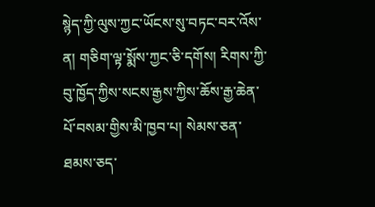སྙེད་ཀྱི་ལུས་ཀྱང་ཡོངས་སུ་བཏང་བར་འོས་ན། གཅིག་ལྟ་སྨོས་ཀྱང་ཅི་དགོས། རིགས་ཀྱི་བུ་ཁྱོད་ཀྱིས་སངས་རྒྱས་ཀྱིས་ཆོས་རྒྱ་ཆེན་པོ་བསམ་གྱིས་མི་ཁྱབ་པ། སེམས་ཅན་ཐམས་ཅད་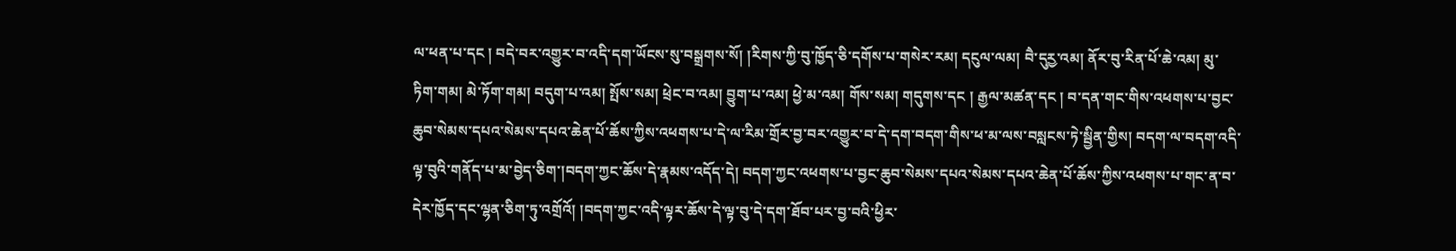ལ་ཕན་པ་དང ། བདེ་བར་འགྱུར་བ་འདི་དག་ཡོངས་སུ་བསྒྲགས་སོ། །རིགས་ཀྱི་བུ་ཁྱོད་ཅི་དགོས་པ་གསེར་རམ། དངུལ་ལམ། བཻ་དུརྱ་འམ། ནོར་བུ་རིན་པོ་ཆེ་འམ། མུ་ཏིག་གམ། མེ་ཏོག་གམ། བདུག་པ་འམ། སྤོས་སམ། ཕྲེང་བ་འམ། བྱུག་པ་འམ། ཕྱེ་མ་འམ། གོས་སམ། གདུགས་དང ། རྒྱལ་མཚན་དང ། བ་དན་གང་གིས་འཕགས་པ་བྱང་ཆུབ་སེམས་དཔའ་སེམས་དཔའ་ཆེན་པོ་ཆོས་ཀྱིས་འཕགས་པ་དེ་ལ་རིམ་གྲོར་བྱ་བར་འགྱུར་བ་དེ་དག་བདག་གིས་ཕ་མ་ལས་བསླངས་ཏེ་སྦྱིན་གྱིས། བདག་ལ་བདག་འདི་ལྟ་བུའི་གནོད་པ་མ་བྱེད་ཅིག་།བདག་ཀྱང་ཆོས་དེ་རྣམས་འདོད་དེ། བདག་ཀྱང་འཕགས་པ་བྱང་ཆུབ་སེམས་དཔའ་སེམས་དཔའ་ཆེན་པོ་ཆོས་ཀྱིས་འཕགས་པ་གང་ན་བ་དེར་ཁྱོད་དང་ལྷན་ཅིག་ཏུ་འགྲོའོ། །བདག་ཀྱང་འདི་ལྟར་ཆོས་དེ་ལྟ་བུ་དེ་དག་ཐོབ་པར་བྱ་བའི་ཕྱིར་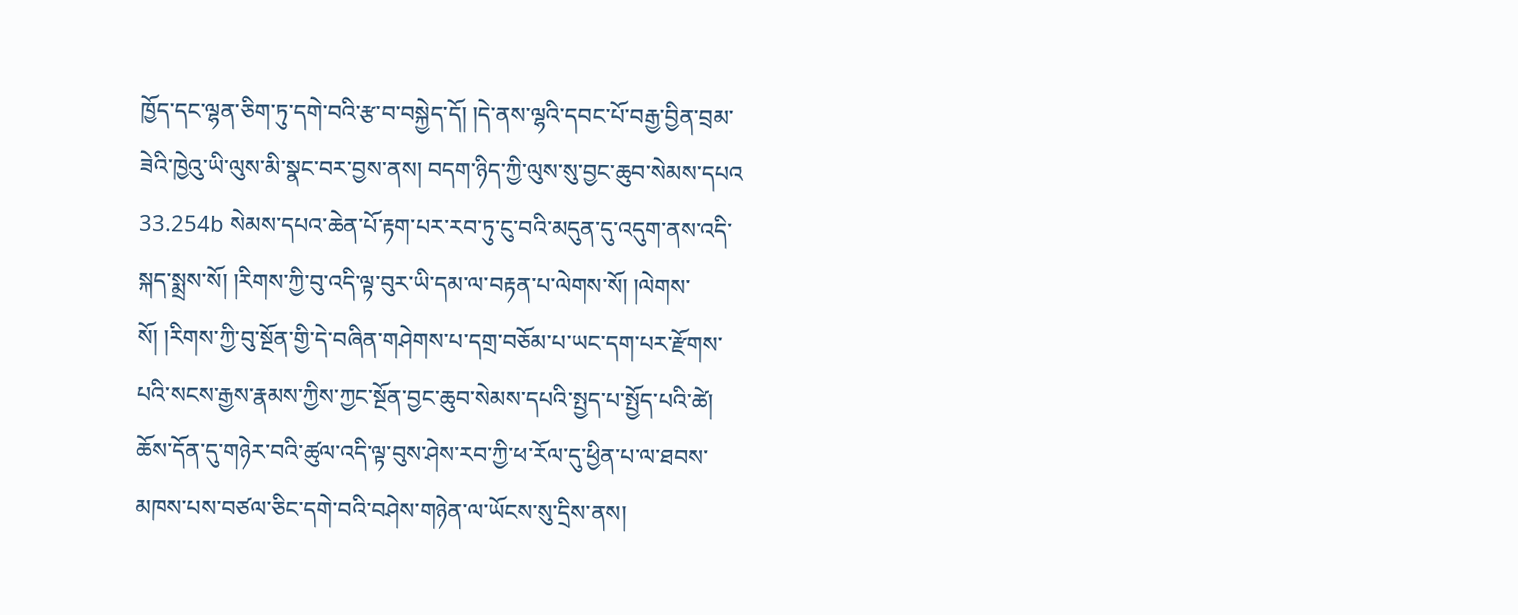ཁྱོད་དང་ལྷན་ཅིག་ཏུ་དགེ་བའི་རྩ་བ་བསྐྱེད་དོ། །དེ་ནས་ལྷའི་དབང་པོ་བརྒྱ་བྱིན་བྲམ་ཟེའི་ཁྱེའུ་ཡི་ལུས་མི་སྣང་བར་བྱས་ནས། བདག་ཉིད་ཀྱི་ལུས་སུ་བྱང་ཆུབ་སེམས་དཔའ 33.254b སེམས་དཔའ་ཆེན་པོ་རྟག་པར་རབ་ཏུ་ངུ་བའི་མདུན་དུ་འདུག་ནས་འདི་སྐད་སྨྲས་སོ། །རིགས་ཀྱི་བུ་འདི་ལྟ་བུར་ཡི་དམ་ལ་བརྟན་པ་ལེགས་སོ། །ལེགས་སོ། །རིགས་ཀྱི་བུ་སྔོན་གྱི་དེ་བཞིན་གཤེགས་པ་དགྲ་བཅོམ་པ་ཡང་དག་པར་རྫོགས་པའི་སངས་རྒྱས་རྣམས་ཀྱིས་ཀྱང་སྔོན་བྱང་ཆུབ་སེམས་དཔའི་སྤྱད་པ་སྤྱོད་པའི་ཚེ། ཆོས་དོན་དུ་གཉེར་བའི་ཚུལ་འདི་ལྟ་བུས་ཤེས་རབ་ཀྱི་ཕ་རོལ་དུ་ཕྱིན་པ་ལ་ཐབས་མཁས་པས་བཙལ་ཅིང་དགེ་བའི་བཤེས་གཉེན་ལ་ཡོངས་སུ་དྲིས་ནས།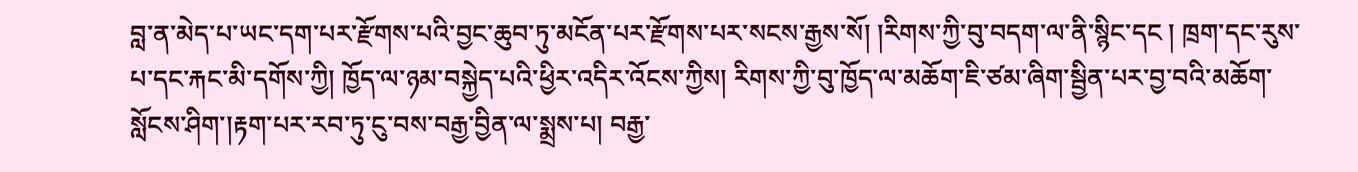བླ་ན་མེད་པ་ཡང་དག་པར་རྫོགས་པའི་བྱང་ཆུབ་ཏུ་མངོན་པར་རྫོགས་པར་སངས་རྒྱས་སོ། །རིགས་ཀྱི་བུ་བདག་ལ་ནི་སྙིང་དང ། ཁྲག་དང་རུས་པ་དང་རྐང་མི་དགོས་ཀྱི། ཁྱོད་ལ་ཉམ་བསྐྱེད་པའི་ཕྱིར་འདིར་འོངས་ཀྱིས། རིགས་ཀྱི་བུ་ཁྱོད་ལ་མཆོག་ཇི་ཙམ་ཞིག་སྦྱིན་པར་བྱ་བའི་མཆོག་སློངས་ཤིག་།རྟག་པར་རབ་ཏུ་ངུ་བས་བརྒྱ་བྱིན་ལ་སྨྲས་པ། བརྒྱ་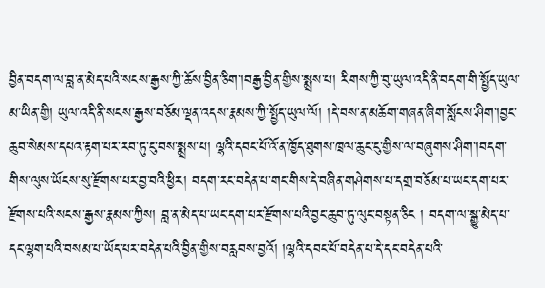བྱིན་བདག་ལ་བླ་ན་མེད་པའི་སངས་རྒྱས་ཀྱི་ཆོས་བྱིན་ཅིག་།བརྒྱ་བྱིན་གྱིས་སྨྲས་པ། རིགས་ཀྱི་བུ་ཡུལ་འདི་ནི་བདག་གི་སྤྱོད་ཡུལ་མ་ཡིན་གྱི། ཡུལ་འདི་ནི་སངས་རྒྱས་བཅོམ་ལྡན་འདས་རྣམས་ཀྱི་སྤྱོད་ཡུལ་ལོ། །དེ་བས་ན་མཆོག་གཞན་ཞིག་སློངས་ཤིག་།བྱང་ཆུབ་སེམས་དཔའ་རྟག་པར་རབ་ཏུ་ངུ་བས་སྨྲས་པ། ལྷའི་དབང་པོ་འོ་ན་ཁྱོད་ཐུགས་ཁྲལ་ཆུང་ངུ་གྱིས་ལ་བཞུགས་ཤིག་།བདག་གིས་ལུས་ཡོངས་སུ་རྫོགས་པར་བྱ་བའི་ཕྱིར། བདག་རང་བདེན་པ་གང་གིས་དེ་བཞིན་གཤེགས་པ་དགྲ་བཅོམ་པ་ཡང་དག་པར་རྫོགས་པའི་སངས་རྒྱས་རྣམས་ཀྱིས། བླ་ན་མེད་པ་ཡང་དག་པར་རྫོགས་པའི་བྱང་ཆུབ་ཏུ་ལུང་བསྟན་ཅིང ། བདག་ལ་སྒྱུ་མེད་པ་དང་ལྷག་པའི་བསམ་པ་ཡོད་པར་བདེན་པའི་བྱིན་གྱིས་བརླབས་བྱའོ། །ལྷའི་དབང་པོ་བདེན་པ་དེ་དང་བདེན་པའི་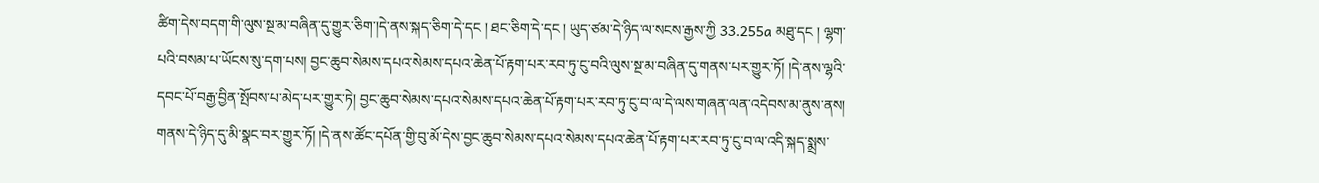ཚིག་དེས་བདག་གི་ལུས་སྔ་མ་བཞིན་དུ་གྱུར་ཅིག་།དེ་ནས་སྐད་ཅིག་དེ་དང ། ཐང་ཅིག་དེ་དང ། ཡུད་ཙམ་དེ་ཉིད་ལ་སངས་རྒྱས་ཀྱི 33.255a མཐུ་དང ། ལྷག་པའི་བསམ་པ་ཡོངས་སུ་དག་པས། བྱང་ཆུབ་སེམས་དཔའ་སེམས་དཔའ་ཆེན་པོ་རྟག་པར་རབ་ཏུ་ངུ་བའི་ལུས་སྔ་མ་བཞིན་དུ་གནས་པར་གྱུར་ཏོ། །དེ་ནས་ལྷའི་དབང་པོ་བརྒྱ་བྱིན་སྤོབས་པ་མེད་པར་གྱུར་ཏེ། བྱང་ཆུབ་སེམས་དཔའ་སེམས་དཔའ་ཆེན་པོ་རྟག་པར་རབ་ཏུ་ངུ་བ་ལ་དེ་ལས་གཞན་ལན་འདེབས་མ་ནུས་ནས། གནས་དེ་ཉིད་དུ་མི་སྣང་བར་གྱུར་ཏོ། །དེ་ནས་ཚོང་དཔོན་གྱི་བུ་མོ་དེས་བྱང་ཆུབ་སེམས་དཔའ་སེམས་དཔའ་ཆེན་པོ་རྟག་པར་རབ་ཏུ་ངུ་བ་ལ་འདི་སྐད་སྨྲས་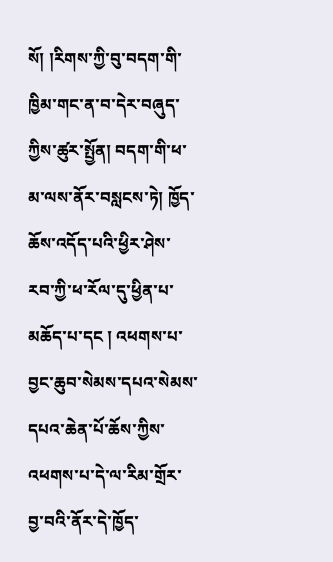སོ། །རིགས་ཀྱི་བུ་བདག་གི་ཁྱིམ་གང་ན་བ་དེར་བཞུད་ཀྱིས་ཚུར་སྤྱོན། བདག་གི་ཕ་མ་ལས་ནོར་བསླངས་ཏེ། ཁྱོད་ཆོས་འདོད་པའི་ཕྱིར་ཤེས་རབ་ཀྱི་ཕ་རོལ་དུ་ཕྱིན་པ་མཆོད་པ་དང ། འཕགས་པ་བྱང་ཆུབ་སེམས་དཔའ་སེམས་དཔའ་ཆེན་པོ་ཆོས་ཀྱིས་འཕགས་པ་དེ་ལ་རིམ་གྲོར་བྱ་བའི་ནོར་དེ་ཁྱོད་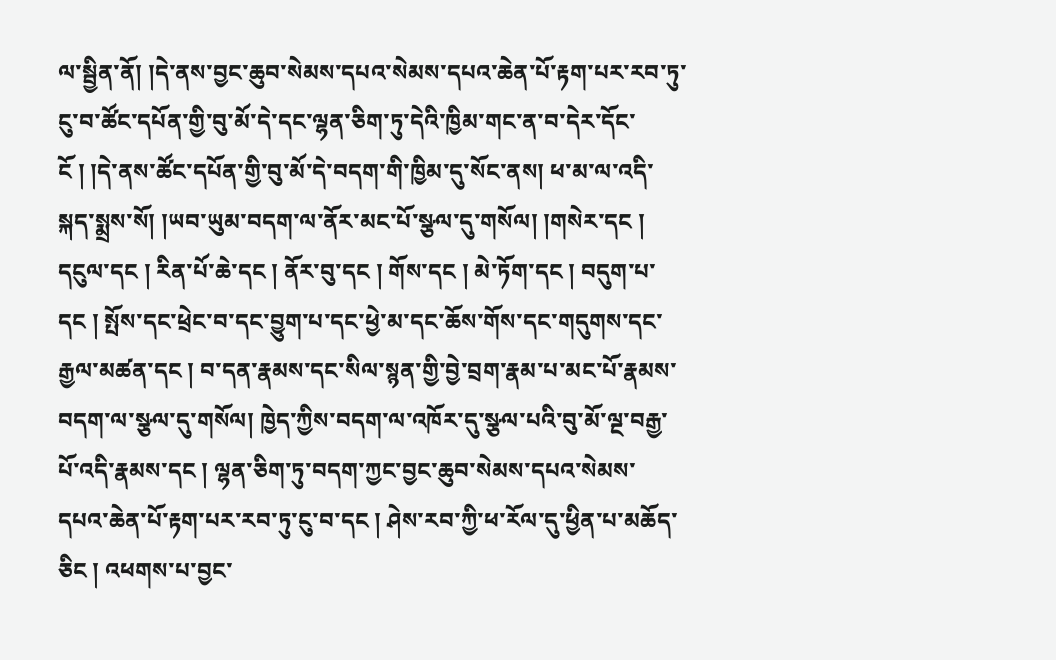ལ་སྦྱིན་ནོ། །དེ་ནས་བྱང་ཆུབ་སེམས་དཔའ་སེམས་དཔའ་ཆེན་པོ་རྟག་པར་རབ་ཏུ་ངུ་བ་ཚོང་དཔོན་གྱི་བུ་མོ་དེ་དང་ལྷན་ཅིག་ཏུ་དེའི་ཁྱིམ་གང་ན་བ་དེར་དོང་ངོ ། །དེ་ནས་ཚོང་དཔོན་གྱི་བུ་མོ་དེ་བདག་གི་ཁྱིམ་དུ་སོང་ནས། ཕ་མ་ལ་འདི་སྐད་སྨྲས་སོ། །ཡབ་ཡུམ་བདག་ལ་ནོར་མང་པོ་སྩལ་དུ་གསོལ། །གསེར་དང ། དངུལ་དང ། རིན་པོ་ཆེ་དང ། ནོར་བུ་དང ། གོས་དང ། མེ་ཏོག་དང ། བདུག་པ་དང ། སྤོས་དང་ཕྲེང་བ་དང་བྱུག་པ་དང་ཕྱེ་མ་དང་ཆོས་གོས་དང་གདུགས་དང་རྒྱལ་མཚན་དང ། བ་དན་རྣམས་དང་སིལ་སྙན་གྱི་བྱེ་བྲག་རྣམ་པ་མང་པོ་རྣམས་བདག་ལ་སྩལ་དུ་གསོལ། ཁྱེད་ཀྱིས་བདག་ལ་འཁོར་དུ་སྩལ་པའི་བུ་མོ་ལྔ་བརྒྱ་པོ་འདི་རྣམས་དང ། ལྷན་ཅིག་ཏུ་བདག་ཀྱང་བྱང་ཆུབ་སེམས་དཔའ་སེམས་དཔའ་ཆེན་པོ་རྟག་པར་རབ་ཏུ་ངུ་བ་དང ། ཤེས་རབ་ཀྱི་ཕ་རོལ་དུ་ཕྱིན་པ་མཆོད་ཅིང ། འཕགས་པ་བྱང་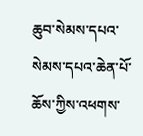ཆུབ་སེམས་དཔའ་སེམས་དཔའ་ཆེན་པོ་ཆོས་ཀྱིས་འཕགས་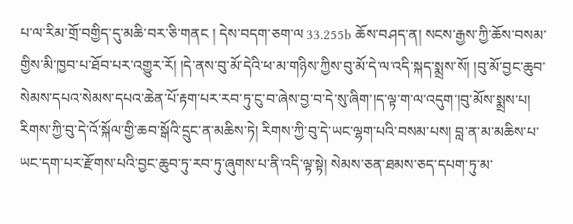པ་ལ་རིམ་གྲོ་བགྱིད་དུ་མཆི་བར་ཅི་གནང ། དེས་བདག་ཅག་ལ 33.255b ཆོས་བཤད་ན། སངས་རྒྱས་ཀྱི་ཆོས་བསམ་གྱིས་མི་ཁྱབ་པ་ཐོབ་པར་འགྱུར་རོ། །དེ་ནས་བུ་མོ་དེའི་ཕ་མ་གཉིས་ཀྱིས་བུ་མོ་དེ་ལ་འདི་སྐད་སྨྲས་སོ། །བུ་མོ་བྱང་ཆུབ་སེམས་དཔའ་སེམས་དཔའ་ཆེན་པོ་རྟག་པར་རབ་ཏུ་ངུ་བ་ཞེས་བྱ་བ་དེ་སུ་ཞིག་།ད་ལྟ་ག་ལ་འདུག་།བུ་མོས་སྨྲས་པ། རིགས་ཀྱི་བུ་དེ་འོ་སྐོལ་གྱི་ཆབ་སྒོའི་དྲུང་ན་མཆིས་ཏེ། རིགས་ཀྱི་བུ་དེ་ཡང་ལྷག་པའི་བསམ་པས། བླ་ན་མ་མཆིས་པ་ཡང་དག་པར་རྫོགས་པའི་བྱང་ཆུབ་ཏུ་རབ་ཏུ་ཞུགས་པ་ནི་འདི་ལྟ་སྟེ། སེམས་ཅན་ཐམས་ཅད་དཔག་ཏུ་མ་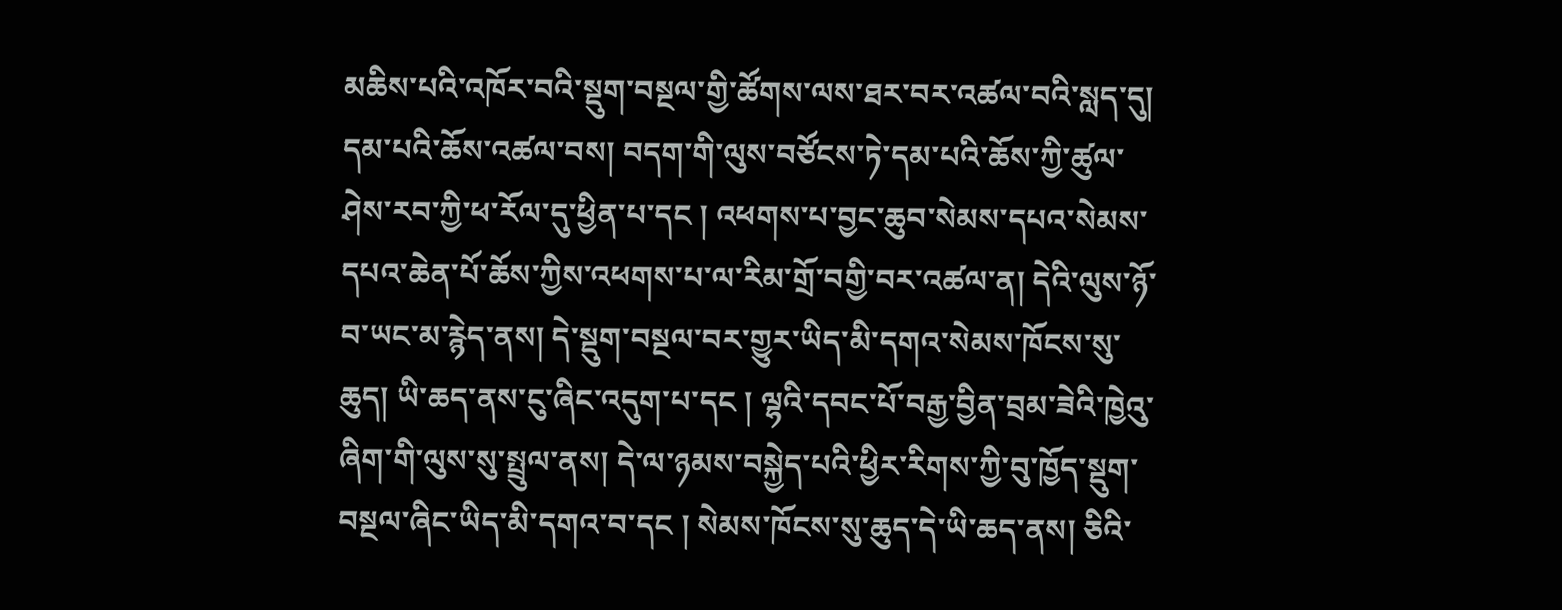མཆིས་པའི་འཁོར་བའི་སྡུག་བསྔལ་གྱི་ཚོགས་ལས་ཐར་བར་འཚལ་བའི་སླད་དུ། དམ་པའི་ཆོས་འཚལ་བས། བདག་གི་ལུས་བཙོངས་ཏེ་དམ་པའི་ཆོས་ཀྱི་ཚུལ་ཤེས་རབ་ཀྱི་ཕ་རོལ་དུ་ཕྱིན་པ་དང ། འཕགས་པ་བྱང་ཆུབ་སེམས་དཔའ་སེམས་དཔའ་ཆེན་པོ་ཆོས་ཀྱིས་འཕགས་པ་ལ་རིམ་གྲོ་བགྱི་བར་འཚལ་ན། དེའི་ལུས་ཉོ་བ་ཡང་མ་རྙེད་ནས། དེ་སྡུག་བསྔལ་བར་གྱུར་ཡིད་མི་དགའ་སེམས་ཁོངས་སུ་ཆུད། ཡི་ཆད་ནས་ངུ་ཞིང་འདུག་པ་དང ། ལྷའི་དབང་པོ་བརྒྱ་བྱིན་བྲམ་ཟེའི་ཁྱེའུ་ཞིག་གི་ལུས་སུ་སྤྲུལ་ནས། དེ་ལ་ཉམས་བསྐྱེད་པའི་ཕྱིར་རིགས་ཀྱི་བུ་ཁྱོད་སྡུག་བསྔལ་ཞིང་ཡིད་མི་དགའ་བ་དང ། སེམས་ཁོངས་སུ་ཆུད་དེ་ཡི་ཆད་ནས། ཅིའི་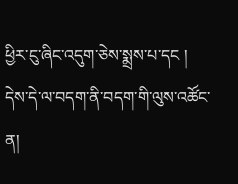ཕྱིར་ངུ་ཞིང་འདུག་ཅེས་སྨྲས་པ་དང ། དེས་དེ་ལ་བདག་ནི་བདག་གི་ལུས་འཚོང་ན།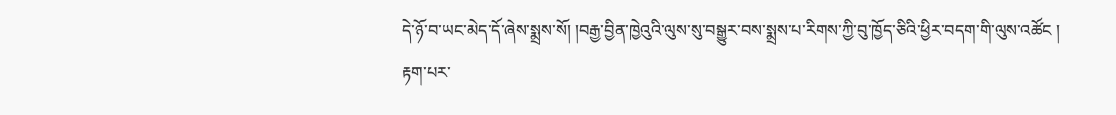དེ་ཉོ་བ་ཡང་མེད་དོ་ཞེས་སྨྲས་སོ། །བརྒྱ་བྱིན་ཁྱེའུའི་ལུས་སུ་བསྒྱུར་བས་སྨྲས་པ་རིགས་ཀྱི་བུ་ཁྱོད་ཅིའི་ཕྱིར་བདག་གི་ལུས་འཚོང ། རྟག་པར་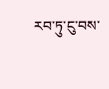རབ་ཏུ་ངུ་བས་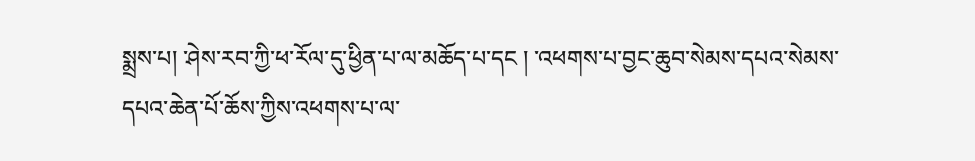སྨྲས་པ། ་ཤེས་རབ་ཀྱི་ཕ་རོལ་དུ་ཕྱིན་པ་ལ་མཆོད་པ་དང ། ་འཕགས་པ་བྱང་ཆུབ་སེམས་དཔའ་སེམས་དཔའ་ཆེན་པོ་ཆོས་ཀྱིས་འཕགས་པ་ལ་